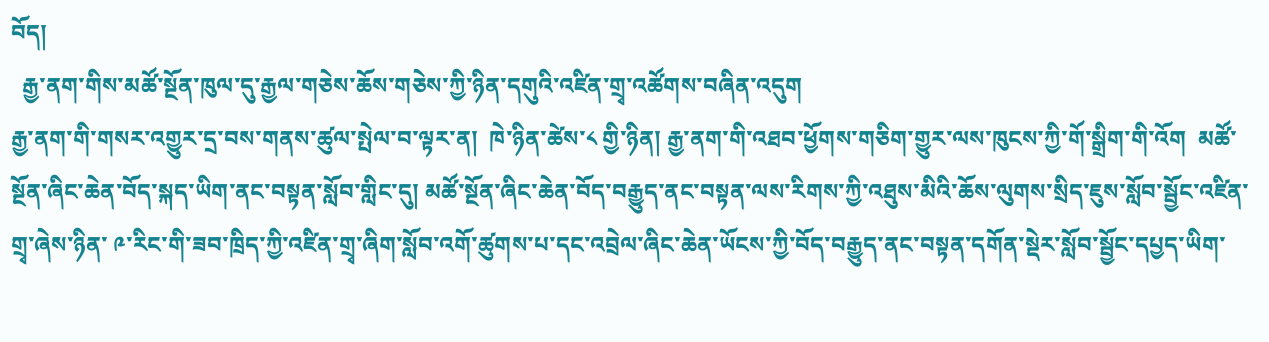བོད།
  རྒྱ་ནག་གིས་མཚོ་སྔོན་ཁུལ་དུ་རྒྱལ་གཅེས་ཆོས་གཅེས་ཀྱི་ཉིན་དགུའི་འཛིན་གྲྭ་འཚོགས་བཞིན་འདུག
རྒྱ་ནག་གི་གསར་འགྱུར་དྲ་བས་གནས་ཚུལ་སྤེལ་བ་ལྟར་ན།  ཁེ་ཉིན་ཚེས་༨ གྱི་ཉིན། རྒྱ་ནག་གི་འཐབ་ཕྱོགས་གཅིག་གྱུར་ལས་ཁུངས་ཀྱི་གོ་སྒྲིག་གི་འོག  མཚོ་སྔོན་ཞིང་ཆེན་བོད་སྐད་ཡིག་ནང་བསྟན་སློབ་གླིང་དུ། མཚོ་སྔོན་ཞིང་ཆེན་བོད་བརྒྱུད་ནང་བསྟན་ལས་རིགས་ཀྱི་འཐུས་མིའི་ཆོས་ལུགས་སྲིད་ཇུས་སློབ་སྦྱོང་འཛིན་གྲྭ་ཞེས་ཉིན་ ༩་རིང་གི་ཟབ་ཁྲིད་ཀྱི་འཛིན་གྲྭ་ཞིག་སློབ་འགོ་ཚུགས་པ་དང་འབྲེལ་ཞིང་ཆེན་ཡོངས་ཀྱི་བོད་བརྒྱུད་ནང་བསྟན་དགོན་སྡེར་སློབ་སྦྱོང་དཔྱད་ཡིག་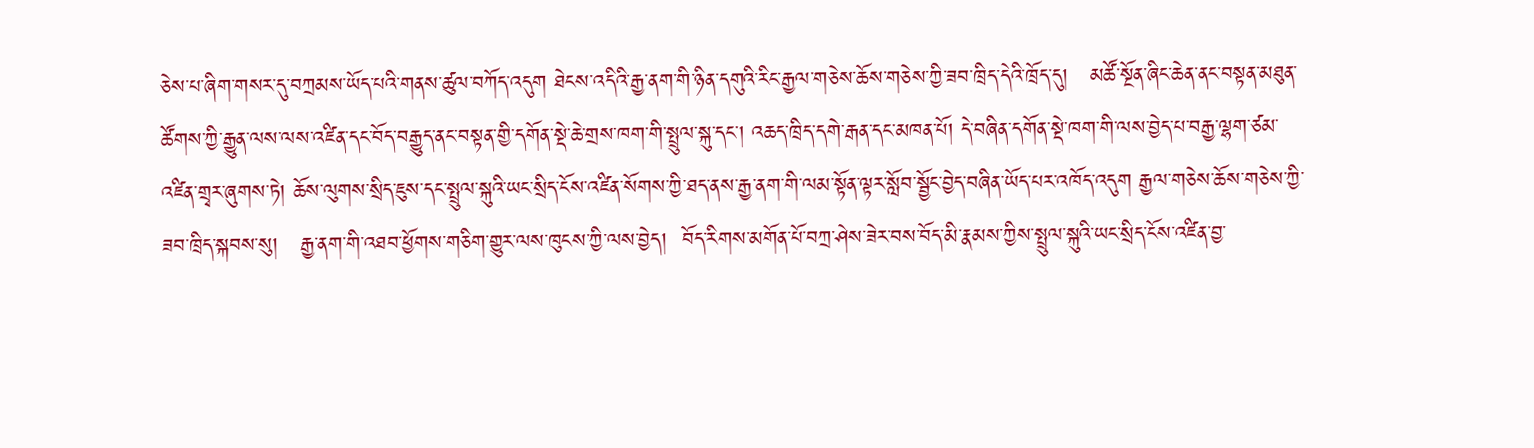ཅེས་པ་ཞིག་གསར་དུ་བཀྲམས་ཡོད་པའི་གནས་ཚུལ་བཀོད་འདུག ཐེངས་འདིའི་རྒྱ་ནག་གི་ཉིན་དགུའི་རིང་རྒྱལ་གཅེས་ཆོས་གཅེས་ཀྱི་ཟབ་ཁྲིད་དེའི་ཁྲོད་དུ།   མཚོ་སྔོན་ཞིང་ཆེན་ནང་བསྟན་མཐུན་ཚོགས་ཀྱི་རྒྱུན་ལས་ལས་འཛིན་དང་བོད་བརྒྱུད་ནང་བསྟན་གྱི་དགོན་སྡེ་ཆེ་གྲས་ཁག་གི་སྤྲུལ་སྐུ་དང་། འཆད་ཁྲིད་དགེ་རྒན་དང་མཁན་པོ། དེ་བཞིན་དགོན་སྡེ་ཁག་གི་ལས་བྱེད་པ་བརྒྱ་ལྷག་ཙམ་འཛིན་གྲྭར་ཞུགས་ཏེ། ཆོས་ལུགས་སྲིད་ཇུས་དང་སྤྲུལ་སྐུའི་ཡང་སྲིད་ངོས་འཛིན་སོགས་ཀྱི་ཐད་ནས་རྒྱ་ནག་གི་ལམ་སྟོན་ལྟར་སློབ་སྦྱོང་བྱེད་བཞིན་ཡོད་པར་འཁོད་འདུག རྒྱལ་གཅེས་ཆོས་གཅེས་ཀྱི་ཟབ་ཁྲིད་སྐབས་སུ།   རྒྱ་ནག་གི་འཐབ་ཕྱོགས་གཅིག་གྱུར་ལས་ཁུངས་ཀྱི་ལས་བྱེད།  བོད་རིགས་མགོན་པོ་བཀྲ་ཤེས་ཟེར་བས་བོད་མི་རྣམས་ཀྱིས་སྤྲུལ་སྐུའི་ཡང་སྲིད་ངོས་འཛིན་བྱ་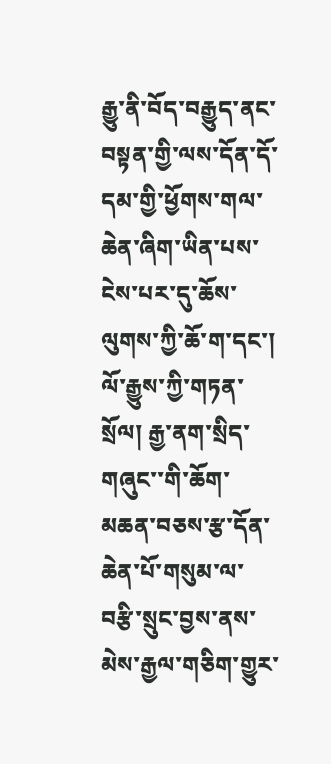རྒྱུ་ནི་བོད་བརྒྱུད་ནང་བསྟན་གྱི་ལས་དོན་དོ་དམ་གྱི་ཕྱོགས་གལ་ཆེན་ཞིག་ཡིན་པས་ངེས་པར་དུ་ཆོས་ལུགས་ཀྱི་ཆོ་ག་དང་། ལོ་རྒྱུས་ཀྱི་གཏན་སྲོལ། རྒྱ་ནག་སྲིད་གཞུང་་གི་ཆོག་མཆན་བཅས་རྩ་དོན་ཆེན་པོ་གསུམ་ལ་བརྩི་སྲུང་བྱས་ནས་མེས་རྒྱལ་གཅིག་གྱུར་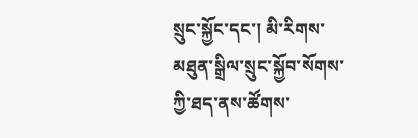སྲུང་སྐྱོང་དང་། མི་རིགས་མཐུན་སྒྲིལ་སྲུང་སྐྱོབ་སོགས་ཀྱི་ཐད་ནས་ཚོགས་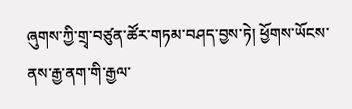ཞུགས་ཀྱི་གྲྭ་བཙུན་ཚོར་གཏམ་བཤད་བྱས་ཏེ། ཕྱོགས་ཡོངས་ནས་རྒྱ་ནག་གི་རྒྱལ་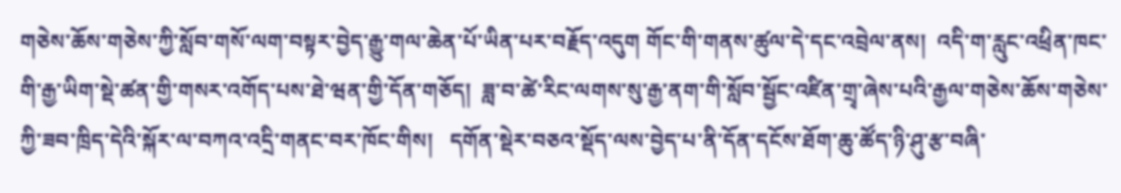གཅེས་ཆོས་གཅེས་ཀྱི་སློབ་གསོ་ལག་བསྟར་བྱེད་རྒྱུ་གལ་ཆེན་པོ་ཡིན་པར་བརྗོད་འདུག གོང་གི་གནས་ཚུལ་དེ་དང་འབྲེལ་ནས།  འདི་ག་རླུང་འཕྲིན་ཁང་གི་རྒྱ་ཡིག་སྡེ་ཚན་གྱི་གསར་འགོད་པས་ཐེ་ཝན་གྱི་དོན་གཅོད།  ཟླ་བ་ཚེ་རིང་ལགས་སུ་རྒྱ་ནག་གི་སློབ་སྦྱོང་འཛིན་གྲྭ་ཞེས་པའི་རྒྱལ་གཅེས་ཆོས་གཅེས་ཀྱི་ཟབ་ཁྲིད་དེའི་སྐོར་ལ་བཀའ་འདྲི་གནང་བར་ཁོང་གིས།   དགོན་སྡེར་བཅའ་སྡོད་ལས་བྱེད་པ་ནི་དོན་དངོས་ཐོག་ཆུ་ཚོད་ཉི་ཤུ་རྩ་བཞི་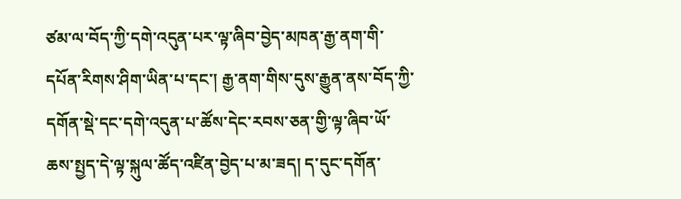ཙམ་ལ་བོད་ཀྱི་དགེ་འདུན་པར་ལྟ་ཞིབ་བྱེད་མཁན་རྒྱ་ནག་གི་དཔོན་རིགས་ཤིག་ཡིན་པ་དང་། རྒྱ་ནག་གིས་དུས་རྒྱུན་ནས་བོད་ཀྱི་དགོན་སྡེ་དང་དགེ་འདུན་པ་ཚོས་དེང་རབས་ཅན་གྱི་ལྟ་ཞིབ་ཡོ་ཆས་སྤྱད་དེ་ལྟ་སྐུལ་ཚོད་འཛིན་བྱེད་པ་མ་ཟད། ད་དུང་དགོན་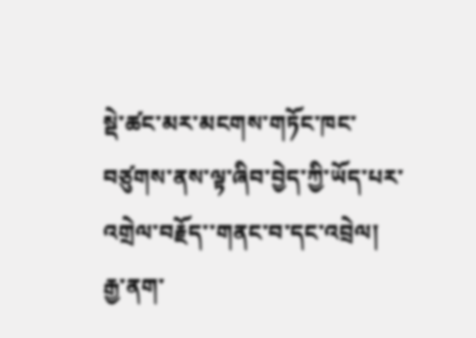སྡེ་ཚང་མར་མངགས་གཏོང་ཁང་བཙུགས་ནས་ལྟ་ཞིབ་བྱེད་ཀྱི་ཡོད་པར་འགྲེལ་བརྗོད་་གནང་བ་དང་འབྲེལ།  རྒྱ་ནག་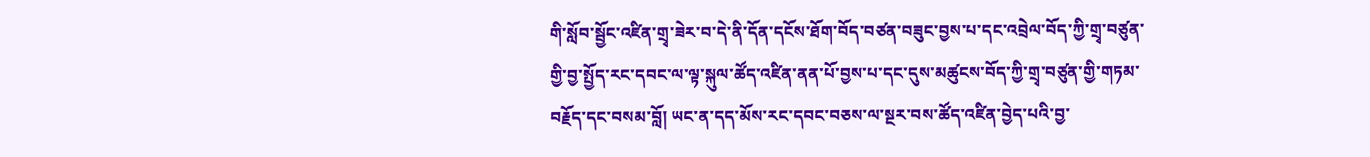གི་སློབ་སྦྱོང་འཛིན་གྲྭ་ཟེར་བ་དེ་ནི་དོན་དངོས་ཐོག་བོད་བཙན་བཟུང་བྱས་པ་དང་འབྲེལ་བོད་ཀྱི་གྲྭ་བཙུན་གྱི་བྱ་སྤྱོད་རང་དབང་ལ་ལྟ་སྐུལ་ཚོད་འཛིན་ནན་པོ་བྱས་པ་དང་དུས་མཚུངས་བོད་ཀྱི་གྲྭ་བཙུན་གྱི་གཏམ་བརྗོད་དང་བསམ་བློ། ཡང་ན་དད་མོས་རང་དབང་བཅས་ལ་སྔར་བས་ཚོད་འཛིན་བྱེད་པའི་བྱ་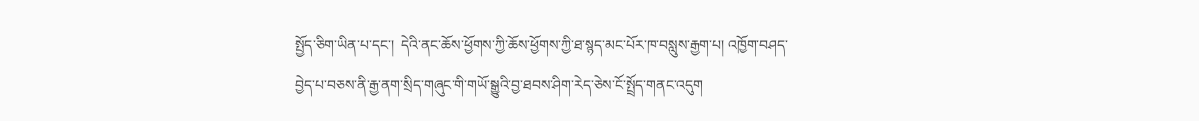སྤྱོད་ཅིག་ཡིན་པ་དང་།  དེའི་ནང་ཆོས་ཕྱོགས་ཀྱི་ཆོས་ཕྱོགས་ཀྱི་ཐ་སྙད་མང་པོར་ཁ་བསླུས་རྒྱག་པ། འཁྱོག་བཤད་བྱེད་པ་བཅས་ནི་རྒྱ་ནག་སྲིད་གཞུང་གི་གཡོ་སྒྱུའི་བྱ་ཐབས་ཤིག་རེད་ཅེས་ངོ་སྤྲོད་གནང་འདུག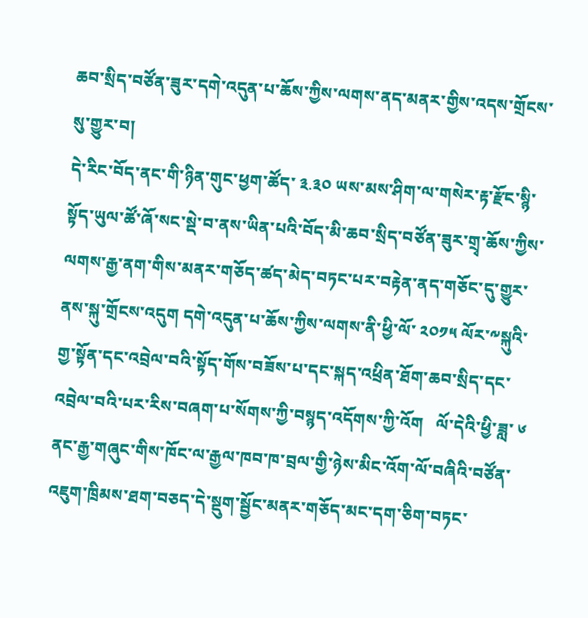ཆབ་སྲིད་བཙོན་ཟུར་དགེ་འདུན་པ་ཆོས་ཀྱིས་ལགས་ནད་མནར་གྱིས་འདས་གྲོངས་སུ་གྱུར་བ།
དེ་རིང་བོད་ནང་གི་ཉིན་གུང་ཕྱག་ཚོད་ ༣.༣༠ ཡས་མས་ཤིག་ལ་གསེར་རྟ་རྫོང་སྙི་སྟོད་ཡུལ་ཚོ་ཞོ་སང་སྡེ་བ་ནས་ཡིན་པའི་བོད་མི་ཆབ་སྲིད་བཙོན་ཟུར་གྲྭ་ཆོས་ཀྱིས་ལགས་རྒྱ་ནག་གིས་མནར་གཅོད་ཚད་མེད་བཏང་པར་བརྟེན་ནད་གཅོང་དུ་གྱུར་ནས་སྐུ་གྲོངས་འདུག དགེ་འདུན་པ་ཆོས་ཀྱིས་ལགས་ནི་ཕྱི་ལོ་ ༢༠༡༥ ལོར་༸སྐུའི་གྱ་སྟོན་དང་འབྲེལ་བའི་སྟོད་གོས་བཟོས་པ་དང་སྐད་འཕྲིན་ཐོག་ཆབ་སྲིད་དང་འབྲེལ་བའི་པར་རིས་བཞག་པ་སོགས་ཀྱི་བསྙད་འདོགས་ཀྱི་འོག   ལོ་དེའི་ཕྱི་ཟླ་ ༦ ནང་རྒྱ་གཞུང་གིས་ཁོང་ལ་རྒྱལ་ཁབ་ཁ་བྲལ་གྱི་ཉེས་མིང་འོག་ལོ་བཞིའི་བཙོན་འཇུག་ཁྲིམས་ཐག་བཅད་དེ་སྡུག་སྦྱོང་མནར་གཅོད་མང་དག་ཅིག་བཏང་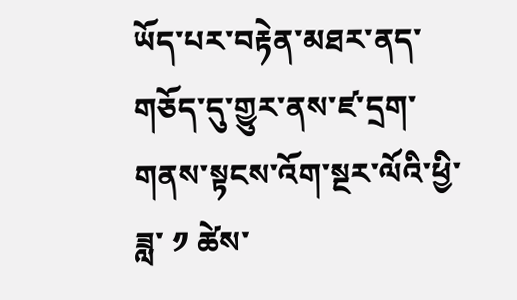ཡོད་པར་བརྟེན་མཐར་ནད་གཅོད་དུ་གྱུར་ནས་ཛ་དྲག་གནས་སྟངས་འོག་སྔར་ལོའི་ཕྱི་ཟླ་ ༡ ཚེས་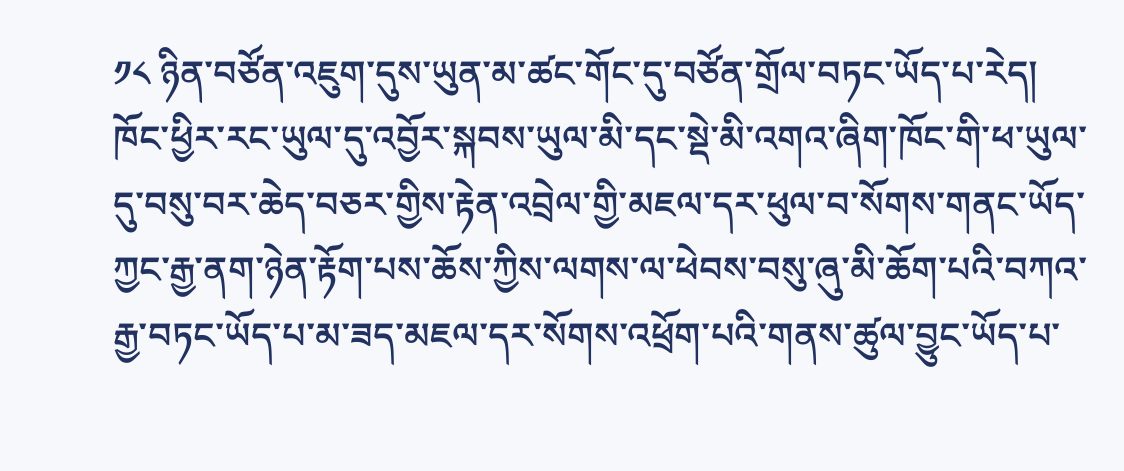༡༨ ཉིན་བཙོན་འཇུག་དུས་ཡུན་མ་ཚང་གོང་དུ་བཙོན་གྲོལ་བཏང་ཡོད་པ་རེད། ཁོང་ཕྱིར་རང་ཡུལ་དུ་འབྱོར་སྐབས་ཡུལ་མི་དང་སྡེ་མི་འགའ་ཞིག་ཁོང་གི་ཕ་ཡུལ་དུ་བསུ་བར་ཆེད་བཅར་གྱིས་རྟེན་འབྲེལ་གྱི་མཇལ་དར་ཕུལ་བ་སོགས་གནང་ཡོད་ཀྱང་རྒྱ་ནག་ཉེན་རྟོག་པས་ཆོས་ཀྱིས་ལགས་ལ་ཕེབས་བསུ་ཞུ་མི་ཆོག་པའི་བཀའ་རྒྱ་བཏང་ཡོད་པ་མ་ཟད་མཇལ་དར་སོགས་འཕྲོག་པའི་གནས་ཚུལ་བྱུང་ཡོད་པ་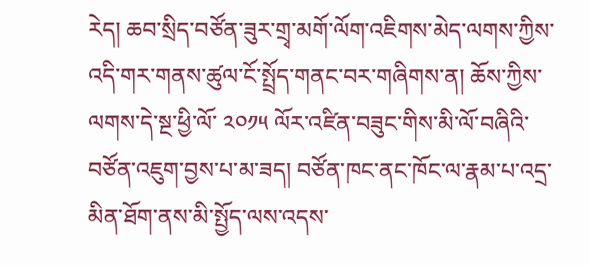རེད། ཆབ་སྲིད་བཙོན་ཟུར་གྲྭ་མགོ་ལོག་འཇིགས་མེད་ལགས་ཀྱིས་འདི་གར་གནས་ཚུལ་ངོ་སྤྲོད་གནང་བར་གཞིགས་ན། ཆོས་ཀྱིས་ལགས་དེ་སྔ་ཕྱི་ལོ་ ༢༠༡༥ ལོར་འཛིན་བཟུང་གིས་མི་ལོ་བཞིའི་བཙོན་འཇུག་བྱས་པ་མ་ཟད། བཙོན་ཁང་ནང་ཁོང་ལ་རྣམ་པ་འདྲ་མིན་ཐོག་ནས་མི་སྤྱོད་ལས་འདས་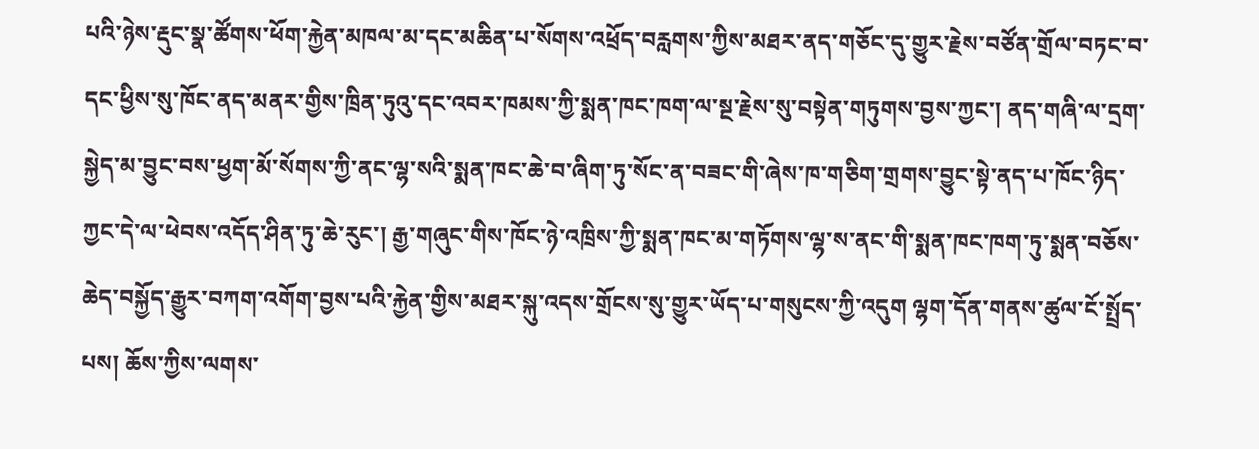པའི་ཉེས་རྡུང་སྣ་ཚོགས་ཕོག་རྐྱེན་མཁལ་མ་དང་མཆིན་པ་སོགས་འཕྲོད་བརླགས་ཀྱིས་མཐར་ནད་གཅོང་དུ་གྱུར་རྗེས་བཙོན་གྲོལ་བཏང་བ་དང་ཕྱིས་སུ་ཁོང་ནད་མནར་གྱིས་ཁྲིན་ཏུའུ་དང་འབར་ཁམས་ཀྱི་སྨན་ཁང་ཁག་ལ་སྔ་རྗེས་སུ་བསྟེན་གཏུགས་བྱས་ཀྱང་། ནད་གཞི་ལ་དྲག་སྐྱེད་མ་བྱུང་བས་ཕྱག་མོ་སོགས་ཀྱི་ནང་ལྷ་སའི་སྨན་ཁང་ཆེ་བ་ཞིག་ཏུ་སོང་ན་བཟང་གི་ཞེས་ཁ་གཅིག་གྲགས་བྱུང་སྟེ་ནད་པ་ཁོང་ཉིད་ཀྱང་དེ་ལ་ཕེབས་འདོད་ཤིན་ཏུ་ཆེ་རུང་། རྒྱ་གཞུང་གིས་ཁོང་ཉེ་འཁྲིས་ཀྱི་སྨན་ཁང་མ་གཏོགས་ལྷ་ས་ནང་གི་སྨན་ཁང་ཁག་ཏུ་སྨན་བཅོས་ཆེད་བསྐྱོད་རྒྱུར་བཀག་འགོག་བྱས་པའི་རྐྱེན་གྱིས་མཐར་སྐུ་འདས་གྲོངས་སུ་གྱུར་ཡོད་པ་གསུངས་ཀྱི་འདུག ལྷག་དོན་གནས་ཚུལ་ངོ་སྤྲོད་པས། ཆོས་ཀྱིས་ལགས་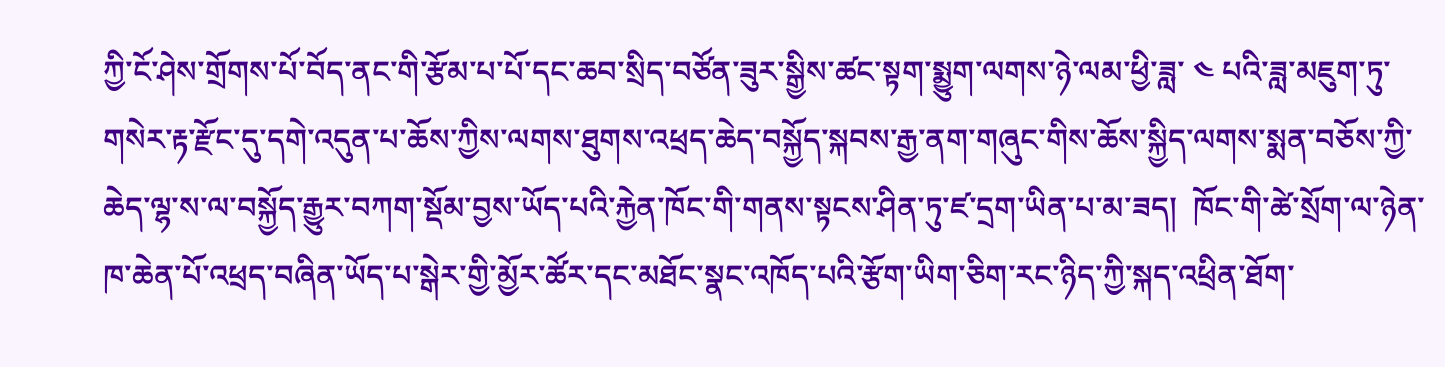ཀྱི་ངོ་ཤེས་གྲོགས་པོ་བོད་ནང་གི་རྩོམ་པ་པོ་དང་ཆབ་སྲིད་བཙོན་ཟུར་སྒྱིས་ཚང་སྟག་སྨྱུག་ལགས་ཉེ་ལམ་ཕྱི་ཟླ་ ༤ པའི་ཟླ་མཇུག་ཏུ་གསེར་རྟ་རྫོང་དུ་དགེ་འདུན་པ་ཆོས་ཀྱིས་ལགས་ཐུགས་འཕྲད་ཆེད་བསྐྱོད་སྐབས་རྒྱ་ནག་གཞུང་གིས་ཆོས་སྐྱིད་ལགས་སྨན་བཅོས་ཀྱི་ཆེད་ལྷ་ས་ལ་བསྐྱོད་རྒྱུར་བཀག་སྡོམ་བྱས་ཡོད་པའི་རྐྱེན་ཁོང་གི་གནས་སྟངས་ཤིན་ཏུ་ཛ་དྲག་ཡིན་པ་མ་ཟད།  ཁོང་གི་ཚེ་སྲོག་ལ་ཉེན་ཁ་ཆེན་པོ་འཕྲད་བཞིན་ཡོད་པ་སྒེར་གྱི་མྱོར་ཚོར་དང་མཐོང་སྣང་འཁོད་པའི་རྩོག་ཡིག་ཅིག་རང་ཉིད་ཀྱི་སྐད་འཕྲིན་ཐོག་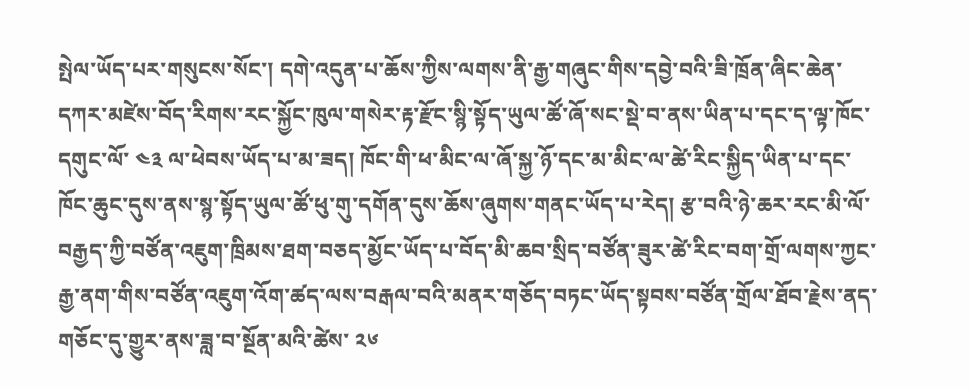སྤེལ་ཡོད་པར་གསུངས་སོང་། དགེ་འདུན་པ་ཆོས་ཀྱིས་ལགས་ནི་རྒྱ་གཞུང་གིས་དབྱེ་བའི་ཟི་ཁྲོན་ཞིང་ཆེན་དཀར་མཛེས་བོད་རིགས་རང་སྐྱོང་ཁུལ་གསེར་རྟ་རྫོང་སྙི་སྟོད་ཡུལ་ཚོ་ཞོ་སང་སྡེ་བ་ནས་ཡིན་པ་དང་ད་ལྟ་ཁོང་དགུང་ལོ་ ༤༣ ལ་ཕེབས་ཡོད་པ་མ་ཟད། ཁོང་གི་ཕ་མིང་ལ་ཞོ་སྐྱ་ཉོ་དང་མ་མིང་ལ་ཚེ་རིང་སྐྱིད་ཡིན་པ་དང་ཁོང་ཆུང་དུས་ནས་སྙ་སྟོད་ཡུལ་ཚོ་ཕུ་གུ་དགོན་དུས་ཆོས་ཞུགས་གནང་ཡོད་པ་རེད། རྩ་བའི་ཉེ་ཆར་རང་མི་ལོ་བརྒྱད་ཀྱི་བཙོན་འཇུག་ཁྲིམས་ཐག་བཅད་མྱོང་ཡོད་པ་བོད་མི་ཆབ་སྲིད་བཙོན་ཟུར་ཚེ་རིང་བག་གྲོ་ལགས་ཀྱང་རྒྱ་ནག་གིས་བཙོན་འཇུག་འོག་ཚད་ལས་བརྒལ་བའི་མནར་གཅོད་བཏང་ཡོད་སྟབས་བཙོན་གྲོལ་ཐོབ་རྗེས་ནད་གཅོང་དུ་གྱུར་ནས་ཟླ་བ་སྔོན་མའི་ཚེས་ ༢༦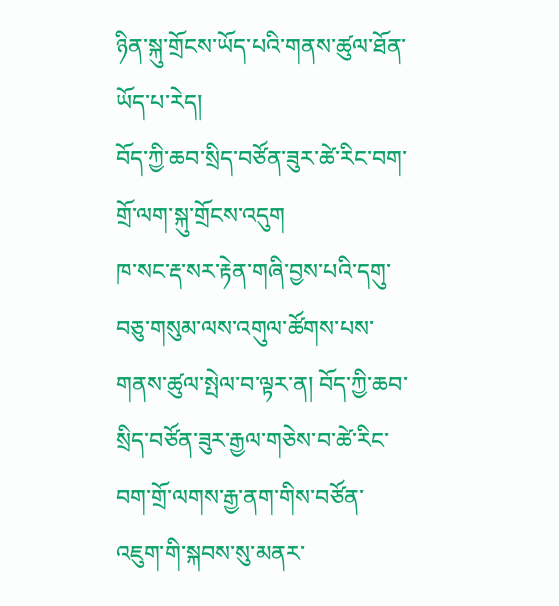ཉིན་སྐུ་གྲོངས་ཡོད་པའི་གནས་ཚུལ་ཐོན་ཡོད་པ་རེད།
བོད་ཀྱི་ཆབ་སྲིད་བཙོན་ཟུར་ཚེ་རིང་བག་གྲོ་ལག་སྐུ་གྲོངས་འདུག
ཁ་སང་རྡ་སར་རྟེན་གཞི་བྱས་པའི་དགུ་བཅུ་གསུམ་ལས་འགུལ་ཚོགས་པས་གནས་ཚུལ་སྤེལ་བ་ལྟར་ན། བོད་ཀྱི་ཆབ་སྲིད་བཙོན་ཟུར་རྒྱལ་གཅེས་བ་ཚེ་རིང་བག་གྲོ་ལགས་རྒྱ་ནག་གིས་བཙོན་འཇུག་གི་སྐབས་སུ་མནར་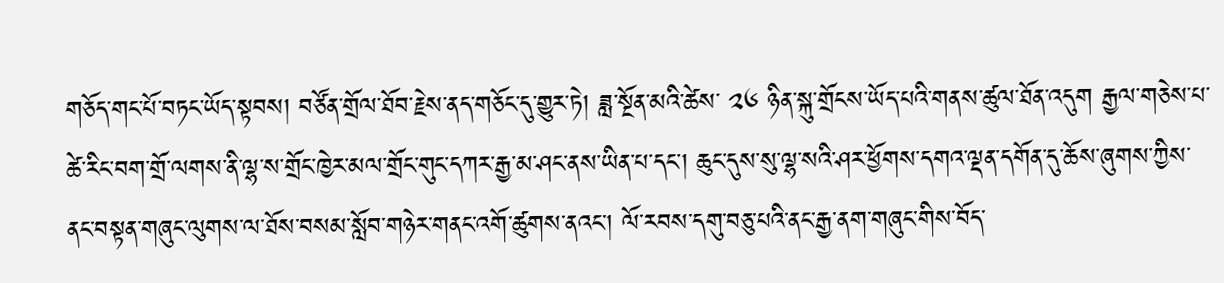གཅོད་གང་པོ་བཏང་ཡོད་སྟབས། བཙོན་གྲོལ་ཐོབ་རྗེས་ནད་གཅོང་དུ་གྱུར་ཏེ། ཟླ་སྔོན་མའི་ཚེས་ ༢༦ ཉིན་སྐུ་གྲོངས་ཡོད་པའི་གནས་ཚུལ་ཐོན་འདུག རྒྱལ་གཅེས་པ་ཚེ་རིང་བག་གྲོ་ལགས་ནི་ལྷ་ས་གྲོང་ཁྱེར་མལ་གྲོང་གུང་དཀར་རྒྱ་མ་ཤང་ནས་ཡིན་པ་དང་། ཆུང་དུས་སུ་ལྷ་སའི་ཤར་ཕྱོགས་དགའ་ལྡན་དགོན་དུ་ཆོས་ཞུགས་ཀྱིས་ནང་བསྟན་གཞུང་ལུགས་ལ་ཐོས་བསམ་སློབ་གཉེར་གནང་འགོ་ཚུགས་ནའང་། ལོ་རབས་དགུ་བཅུ་པའི་ནང་རྒྱ་ནག་གཞུང་གིས་བོད་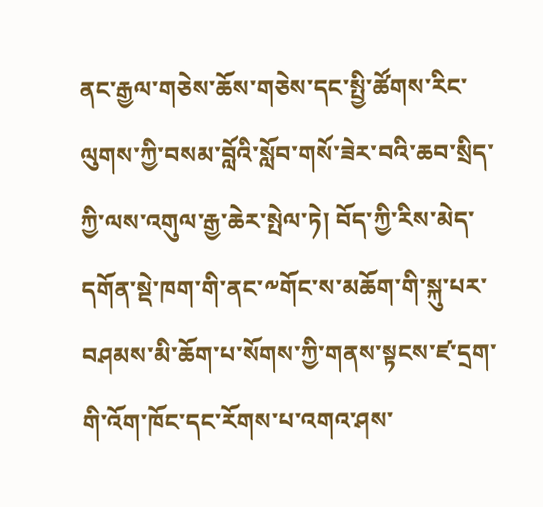ནང་རྒྱལ་གཅེས་ཆོས་གཅེས་དང་སྤྱི་ཚོགས་རིང་ལུགས་ཀྱི་བསམ་བློའི་སློབ་གསོ་ཟེར་བའི་ཆབ་སྲིད་ཀྱི་ལས་འགུལ་རྒྱ་ཆེར་སྤེལ་ཏེ། བོད་ཀྱི་རིས་མེད་དགོན་སྡེ་ཁག་གི་ནང་༸གོང་ས་མཆོག་གི་སྐུ་པར་བཤམས་མི་ཆོག་པ་སོགས་ཀྱི་གནས་སྟངས་ཛ་དྲག་གི་འོག་ཁོང་དང་རོགས་པ་འགའ་ཤས་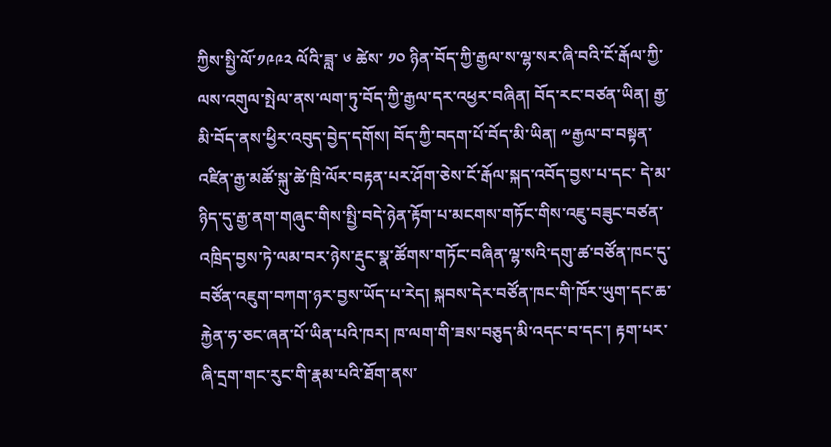ཀྱིས་སྤྱི་ལོ་༡༩༩༢ ལོའི་ཟླ་ ༦ ཚེས་ ༡༠ ཉིན་བོད་ཀྱི་རྒྱལ་ས་ལྷ་སར་ཞི་བའི་ངོ་རྒོལ་ཀྱི་ལས་འགུལ་སྤེལ་ནས་ལག་ཏུ་བོད་ཀྱི་རྒྱལ་དར་འཕྱར་བཞིན། བོད་རང་བཙན་ཡིན། རྒྱ་མི་བོད་ནས་ཕྱིར་འབུད་བྱེད་དགོས། བོད་ཀྱི་བདག་པོ་བོད་མི་ཡིན། ༸རྒྱལ་བ་བསྟན་འཛིན་རྒྱ་མཚོ་སྐུ་ཚེ་ཁྲི་ལོར་བརྟན་པར་ཤོག་ཅེས་ངོ་རྒོལ་སྐད་འབོད་བྱས་པ་དང་ དེ་མ་ཉིད་དུ་རྒྱ་ནག་གཞུང་གིས་སྤྱི་བདེ་ཉེན་རྟོག་པ་མངགས་གཏོང་གིས་འཇུ་བཟུང་བཙན་འཁྲིད་བྱས་ཏེ་ལམ་བར་ཉེས་རྡུང་སྣ་ཚོགས་གཏོང་བཞིན་ལྷ་སའི་དགུ་ཚ་བཙོན་ཁང་དུ་བཙོན་འཇུག་བཀག་ཉར་བྱས་ཡོད་པ་རེད། སྐབས་དེར་བཙོན་ཁང་གི་ཁོར་ཡུག་དང་ཆ་རྐྱེན་ཧ་ཅང་ཞན་པོ་ཡིན་པའི་ཁར། ཁ་ལག་གི་ཟས་བཅུད་མི་འདང་བ་དང་། རྟག་པར་ཞི་དྲག་གང་རུང་གི་རྣམ་པའི་ཐོག་ནས་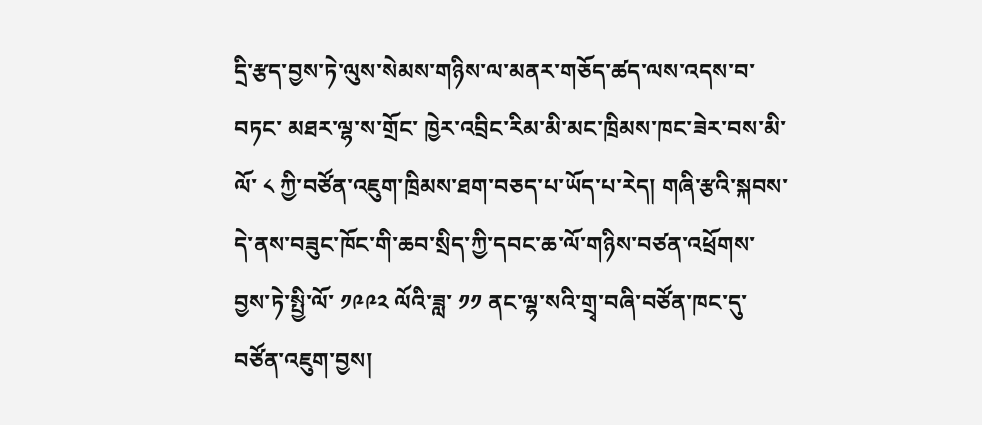དྲི་རྩད་བྱས་ཏེ་ལུས་སེམས་གཉིས་ལ་མནར་གཅོད་ཚད་ལས་འདས་བ་བཏང་ མཐར་ལྷ་ས་གྲོང་ ཁྱེར་འབྲིང་རིམ་མི་མང་ཁྲིམས་ཁང་ཟེར་བས་མི་ལོ་ ༨ ཀྱི་བཙོན་འཇུག་ཁྲིམས་ཐག་བཅད་པ་ཡོད་པ་རེད། གཞི་རྩའི་སྐབས་དེ་ནས་བཟུང་ཁོང་གི་ཆབ་སྲིད་ཀྱི་དབང་ཆ་ལོ་གཉིས་བཙན་འཕྲོགས་བྱས་ཏེ་སྤྱི་ལོ་ ༡༩༩༢ ལོའི་ཟླ་ ༡༡ ནང་ལྷ་སའི་གྲྭ་བཞི་བཙོན་ཁང་དུ་བཙོན་འཇུག་བྱས།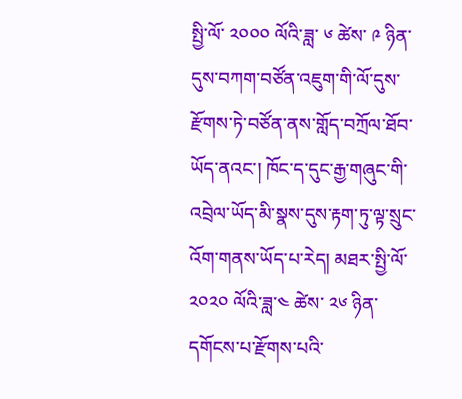སྤྱི་ལོ་ ༢༠༠༠ ལོའི་ཟླ་ ༦ ཚེས་ ༩ ཉིན་དུས་བཀག་བཙོན་འཇུག་གི་ལོ་དུས་རྫོགས་ཏེ་བཙོན་ནས་གློད་བཀྲོལ་ཐོབ་ཡོད་ནའང་། ཁོང་ད་དུང་རྒྱ་གཞུང་གི་འབྲེལ་ཡོད་མི་སྣས་དུས་རྟག་ཏུ་ལྟ་སྲུང་འོག་གནས་ཡོད་པ་རེད། མཐར་སྤྱི་ལོ་ ༢༠༢༠ ལོའི་ཟླ་༤ ཚེས་ ༢༦ ཉིན་དགོངས་པ་རྫོགས་པའི་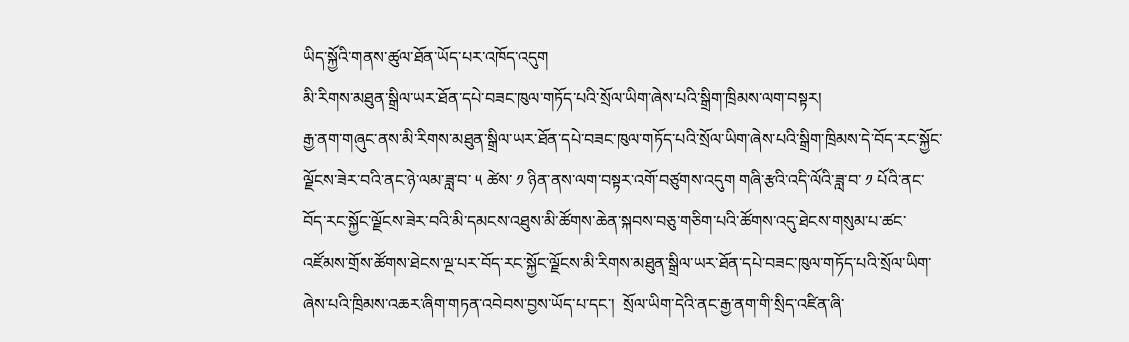ཡིད་སྐྱོའི་གནས་ཚུལ་ཐོན་ཡོད་པར་འཁོད་འདུག
མི་རིགས་མཐུན་སྒྲིལ་ཡར་ཐོན་དཔེ་བཟང་ཁུལ་གཏོད་པའི་སྲོལ་ཡིག་ཞེས་པའི་སྒྲིག་ཁྲིམས་ལག་བསྟར།
རྒྱ་ནག་གཞུང་ནས་མི་རིགས་མཐུན་སྒྲིལ་ཡར་ཐོན་དཔེ་བཟང་ཁུལ་གཏོད་པའི་སྲོལ་ཡིག་ཞེས་པའི་སྒྲིག་ཁྲིམས་དེ་བོད་རང་སྐྱོང་ལྗོངས་ཟེར་བའི་ནང་ཉེ་ལམ་ཟླ་བ་ ༥ ཚེས་ ༡ ཉིན་ནས་ལག་བསྟར་འགོ་བཙུགས་འདུག གཞི་རྩའི་འདི་ལོའི་ཟླ་བ་ ༡ པོའི་ནང་བོད་རང་སྐྱོང་ལྗོངས་ཟེར་བའི་མི་དམངས་འཐུས་མི་ཚོགས་ཆེན་སྐབས་བཅུ་གཅིག་པའི་ཚོགས་འདུ་ཐེངས་གསུམ་པ་ཚང་འཛོམས་གྲོས་ཚོགས་ཐེངས་ལྔ་པར་བོད་རང་སྐྱོང་ལྗོངས་མི་རིགས་མཐུན་སྒྲིལ་ཡར་ཐོན་དཔེ་བཟང་ཁུལ་གཏོད་པའི་སྲོལ་ཡིག་ཞེས་པའི་ཁྲིམས་འཆར་ཞིག་གཏན་འབེབས་བྱས་ཡོད་པ་དང་།  སྲོལ་ཡིག་དེའི་ནང་རྒྱ་ནག་གི་སྲིད་འཛིན་ཞི་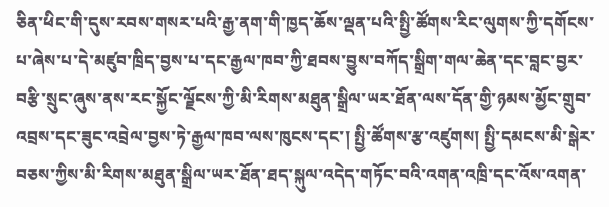ཅིན་ཕིང་གི་དུས་རབས་གསར་པའི་རྒྱ་ནག་གི་ཁྱད་ཆོས་ལྡན་པའི་སྤྱི་ཚོགས་རིང་ལུགས་ཀྱི་དགོངས་པ་ཞེས་པ་དེ་མཛུབ་ཁྲིད་བྱས་པ་དང་རྒྱལ་ཁབ་ཀྱི་ཐབས་བྱུས་བཀོད་སྒྲིག་གལ་ཆེན་དང་བླང་བྱར་བརྩི་སྲུང་ཞུས་ནས་རང་སྐྱོང་ལྗོངས་ཀྱི་མི་རིགས་མཐུན་སྒྲིལ་ཡར་ཐོན་ལས་དོན་གྱི་ཉམས་མྱོང་གྲུབ་འབྲས་དང་ཟུང་འབྲེལ་བྱས་ཏེ་རྒྱལ་ཁབ་ལས་ཁུངས་དང་། སྤྱི་ཚོགས་རྩ་འཛུགས། སྤྱི་དམངས་མི་སྒེར་བཅས་ཀྱིས་མི་རིགས་མཐུན་སྒྲིལ་ཡར་ཐོན་ཐད་སྐུལ་འདེད་གཏོང་བའི་འགན་འཁྲི་དང་འོས་འགན་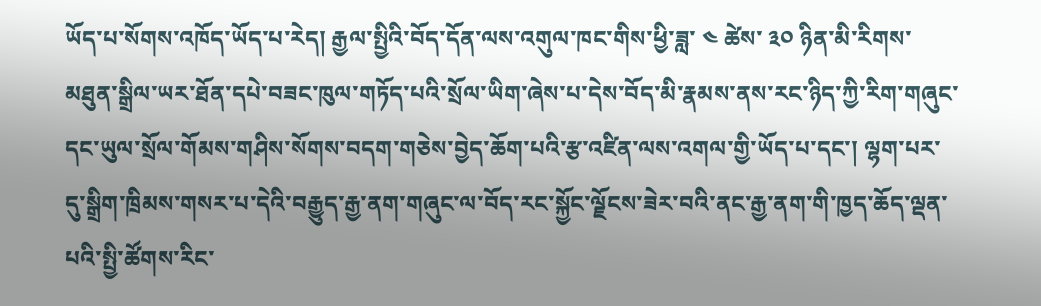ཡོད་པ་སོགས་འཁོད་ཡོད་པ་རེད། རྒྱལ་སྤྱིའི་བོད་དོན་ལས་འགུལ་ཁང་གིས་ཕྱི་ཟླ་ ༤ ཚེས་ ༣༠ ཉིན་མི་རིགས་མཐུན་སྒྲིལ་ཡར་ཐོན་དཔེ་བཟང་ཁུལ་གཏོད་པའི་སྲོལ་ཡིག་ཞེས་པ་དེས་བོད་མི་རྣམས་ནས་རང་ཉིད་ཀྱི་རིག་གཞུང་དང་ཡུལ་སྲོལ་གོམས་གཤིས་སོགས་བདག་གཅེས་བྱེད་ཆོག་པའི་རྩ་འཛིན་ལས་འགལ་གྱི་ཡོད་པ་དང་། ལྷག་པར་དུ་སྒྲིག་ཁྲིམས་གསར་པ་དེའི་བརྒྱུད་རྒྱ་ནག་གཞུང་ལ་བོད་རང་སྐྱོང་ལྗོངས་ཟེར་བའི་ནང་རྒྱ་ནག་གི་ཁྱད་ཆོད་ལྡན་པའི་སྤྱི་ཚོགས་རིང་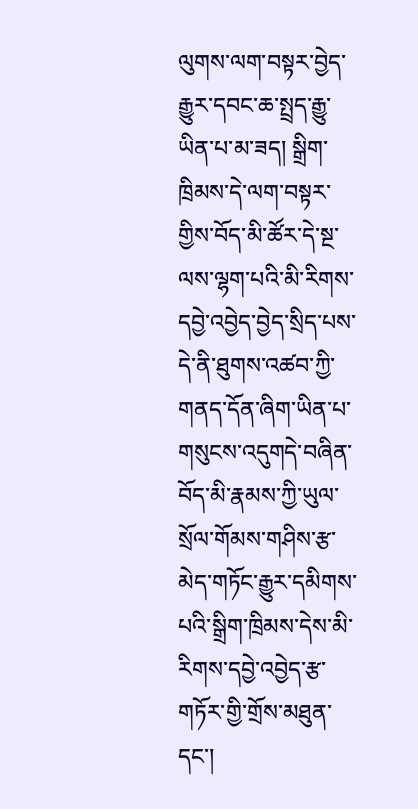ལུགས་ལག་བསྟར་བྱེད་རྒྱུར་དབང་ཆ་སྤྲད་རྒྱུ་ཡིན་པ་མ་ཟད། སྒྲིག་ཁྲིམས་དེ་ལག་བསྟར་གྱིས་བོད་མི་ཚོར་དེ་སྔ་ལས་ལྷག་པའི་མི་རིགས་དབྱེ་འབྱེད་བྱེད་སྲིད་པས་དེ་ནི་ཐུགས་འཚབ་ཀྱི་གནད་དོན་ཞིག་ཡིན་པ་གསུངས་འདུགདེ་བཞིན་བོད་མི་རྣམས་ཀྱི་ཡུལ་སྲོལ་གོམས་གཤིས་རྩ་མེད་གཏོང་རྒྱུར་དམིགས་པའི་སྒྲིག་ཁྲིམས་དེས་མི་རིགས་དབྱེ་འབྱེད་རྩ་གཏོར་གྱི་གྲོས་མཐུན་དང་།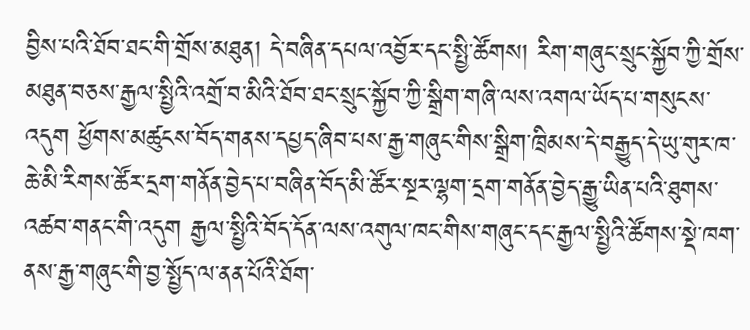བྱིས་པའི་ཐོབ་ཐང་གི་གྲོས་མཐུན། དེ་བཞིན་དཔལ་འབྱོར་དང་སྤྱི་ཚོགས། རིག་གཞུང་སྲུང་སྐྱོབ་ཀྱི་གྲོས་མཐུན་བཅས་རྒྱལ་སྤྱིའི་འགྲོ་བ་མིའི་ཐོབ་ཐང་སྲུང་སྐྱོབ་ཀྱི་སྒྲིག་གཞི་ལས་འགལ་ཡོད་པ་གསུངས་འདུག ཕྱོགས་མཚུངས་བོད་གནས་དཔྱད་ཞིབ་པས་རྒྱ་གཞུང་གིས་སྒྲིག་ཁྲིམས་དེ་བརྒྱུད་དེ་ཡུ་གུར་ཁ་ཆེ་མི་རིགས་ཚོར་དྲག་གནོན་བྱེད་པ་བཞིན་བོད་མི་ཚོར་སྔར་ལྷག་དྲག་གནོན་བྱེད་རྒྱུ་ཡིན་པའི་ཐུགས་འཚབ་གནང་གི་འདུག རྒྱལ་སྤྱིའི་བོད་དོན་ལས་འགུལ་ཁང་གིས་གཞུང་དང་རྒྱལ་སྤྱིའི་ཚོགས་སྡེ་ཁག་ནས་རྒྱ་གཞུང་གི་བྱ་སྤྱོད་ལ་ནན་པོའི་ཐོག་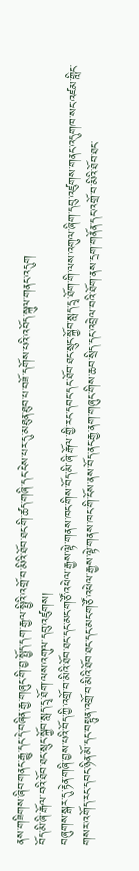ནས་གཟིགས་ཞིབ་གནང་རྒྱུ་དང་དེ་བཞིན་རྒྱ་གཞུང་གི་བྱ་སྤྱོད་དག་རྒྱལ་སྤྱིའི་འགྲོ་བ་མིའི་ཐོབ་ཐང་གི་ཚད་གཞི་དང་ངེས་པར་དུ་མཐུན་ཐུབ་པ་བཟོ་དགོས་པའི་འབོད་སྐུལ་གནང་འདུག
བོད་མི་ཞི་རྒོལ་བའི་ཐོབ་ཐང་སྲུང་སྐྱོབ་སླད་དྲྭ་ཐོག་ལས་འགུལ་དབུ་འཛུགས།
བཞུགས་སྒར་དུ་རྟེན་གཞི་བྱས་པའི་བོད་ཀྱི་འགྲོ་བ་མིའི་ཐོབ་ཐང་དང་མང་གཙོ་འཕེལ་རྒྱས་ལྟེ་གནས་ཁང་གིས་བོད་མི་ཞི་རྒོལ་གྱི་རང་དབང་དང་ཐོབ་ཐང་སྲུང་སྐྱོབ་སླད་དྲྭ་ཐོག་གི་ལས་འགུལ་ཞིག་དབུ་འཛུགས་གནང་འདུགཁ་སང་འཛམ་གླིང་གསར་འགོད་རང་དབང་ཉིན་མོ་དང་བསྟུན་འགྲོ་བ་མིའི་ཐོབ་ཐང་དང་མང་གཙོ་འཕེལ་རྒྱས་ལྟེ་གནས་ཁང་གི་ངོས་ནས་བོད་ནང་རྒྱ་ནག་གཞུང་གིས་ཆབ་སྲིད་དང་འབྲེལ་བའི་ཐོག་ནས་དྲག་གནོན་དང་འགྲོ་བ་མིའི་ཐོབ་ཐང་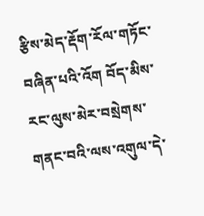རྩིས་མེད་རྡོག་རོལ་གཏོང་བཞིན་པའི་འོག བོད་མིས་རང་ལུས་མེར་བསྲེགས་གནང་བའི་ལས་འགུལ་དེ་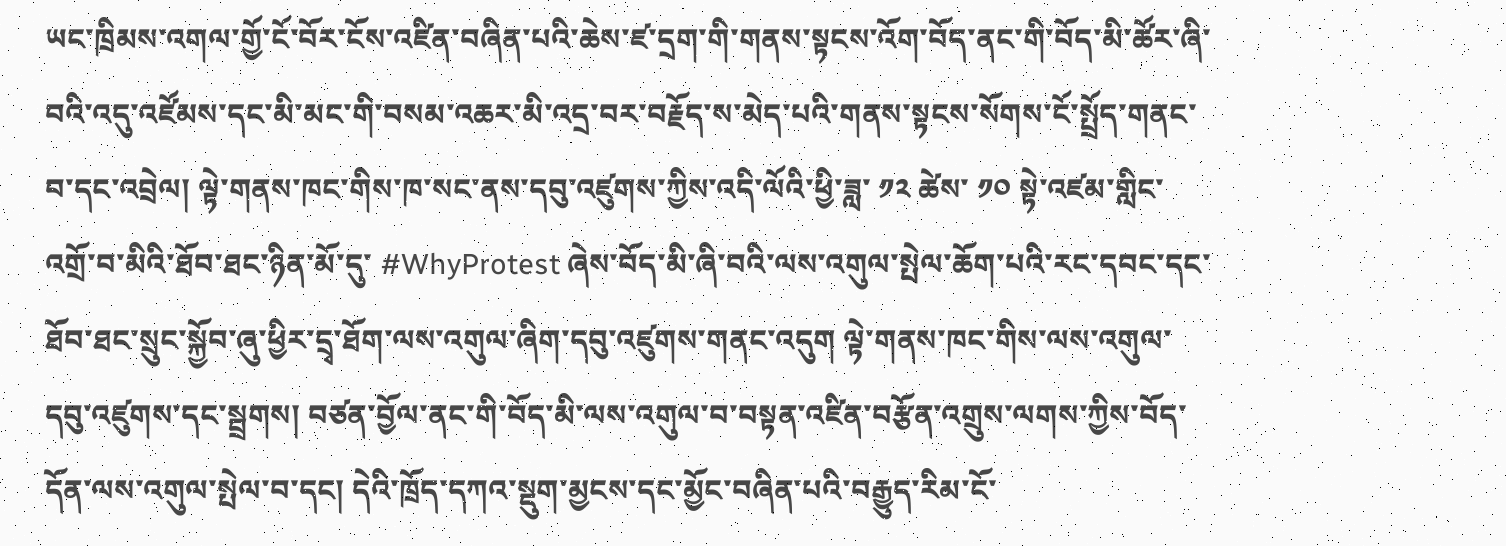ཡང་ཁྲིམས་འགལ་གྱོ་ངོ་བོར་ངོས་འཛིན་བཞིན་པའི་ཆེས་ཛ་དྲག་གི་གནས་སྟངས་འོག་བོད་ནང་གི་བོད་མི་ཚོར་ཞི་བའི་འདུ་འཛོམས་དང་མི་མང་གི་བསམ་འཆར་མི་འདྲ་བར་བརྗོད་ས་མེད་པའི་གནས་སྟངས་སོགས་ངོ་སྤྲོད་གནང་བ་དང་འབྲེལ། ལྟེ་གནས་ཁང་གིས་ཁ་སང་ནས་དབུ་འཛུགས་ཀྱིས་འདི་ལོའི་ཕྱི་ཟླ་ ༡༢ ཚེས་ ༡༠ སྟེ་འཛམ་གླིང་འགྲོ་བ་མིའི་ཐོབ་ཐང་ཉིན་མོ་དུ་ #WhyProtest ཞེས་བོད་མི་ཞི་བའི་ལས་འགུལ་སྤེལ་ཆོག་པའི་རང་དབང་དང་ཐོབ་ཐང་སྲུང་སྐྱོབ་ཞུ་ཕྱིར་དྲྭ་ཐོག་ལས་འགུལ་ཞིག་དབུ་འཛུགས་གནང་འདུག ལྟེ་གནས་ཁང་གིས་ལས་འགུལ་དབུ་འཛུགས་དང་སྦྲགས། བཙན་བྱོལ་ནང་གི་བོད་མི་ལས་འགུལ་བ་བསྟན་འཛིན་བརྩོན་འགྲུས་ལགས་ཀྱིས་བོད་དོན་ལས་འགུལ་སྤེལ་བ་དང། དེའི་ཁྲོད་དཀའ་སྡུག་མྱངས་དང་མྱོང་བཞིན་པའི་བརྒྱུད་རིམ་ངོ་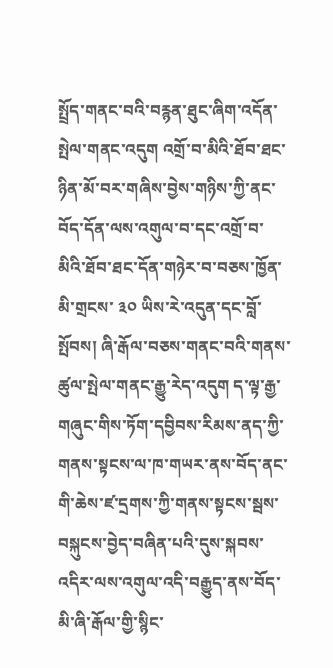སྤྲོད་གནང་བའི་བརྙན་ཐུང་ཞིག་འདོན་སྤེལ་གནང་འདུག འགྲོ་བ་མིའི་ཐོབ་ཐང་ཉིན་མོ་བར་གཞིས་བྱེས་གཉིས་ཀྱི་ནང་བོད་དོན་ལས་འགུལ་བ་དང་འགྲོ་བ་མིའི་ཐོབ་ཐང་དོན་གཉེར་བ་བཅས་ཁྱོན་མི་གྲངས་ ༣༠ ཡིས་རེ་འདུན་དང་བློ་སྤོབས། ཞི་རྒོལ་བཅས་གནང་བའི་གནས་ཚུལ་སྤེལ་གནང་རྒྱུ་རེད་འདུག ད་ལྟ་རྒྱ་གཞུང་གིས་ཏོག་དབྱིབས་རིམས་ནད་ཀྱི་གནས་སྟངས་ལ་ཁ་གཡར་ནས་བོད་ནང་གི་ཆེས་ཛ་དྲགས་ཀྱི་གནས་སྟངས་སྦས་བསྐུངས་བྱེད་བཞིན་པའི་དུས་སྐབས་འདིར་ལས་འགུལ་འདི་བརྒྱུད་ནས་བོད་མི་ཞི་རྒོལ་གྱི་སྙིང་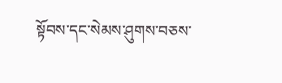སྟོབས་དང་སེམས་ཤུགས་བཅས་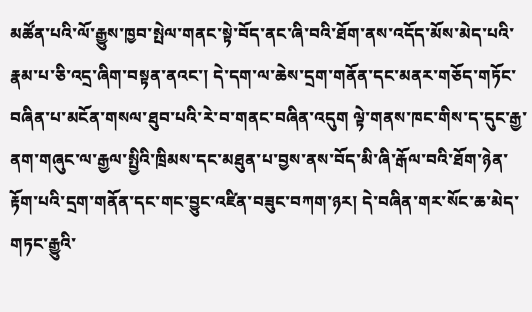མཚོན་པའི་ལོ་རྒྱུས་ཁྱབ་སྤེལ་གནང་སྟེ་བོད་ནང་ཞི་བའི་ཐོག་ནས་འདོད་མོས་མེད་པའི་རྣམ་པ་ཅི་འདྲ་ཞིག་བསྟན་ནའང་། དེ་དག་ལ་ཆེས་དྲག་གནོན་དང་མནར་གཅོད་གཏོང་བཞིན་པ་མངོན་གསལ་ཐུབ་པའི་རེ་བ་གནང་བཞིན་འདུག ལྟེ་གནས་ཁང་གིས་ད་དུང་རྒྱ་ནག་གཞུང་ལ་རྒྱལ་སྤྱིའི་ཁྲིམས་དང་མཐུན་པ་བྱས་ནས་བོད་མི་ཞི་རྒོལ་བའི་ཐོག་ཉེན་རྟོག་པའི་དྲག་གནོན་དང་གང་བྱུང་འཛིན་བཟུང་བཀག་ཉར། དེ་བཞིན་གར་སོང་ཆ་མེད་གཏང་རྒྱུའི་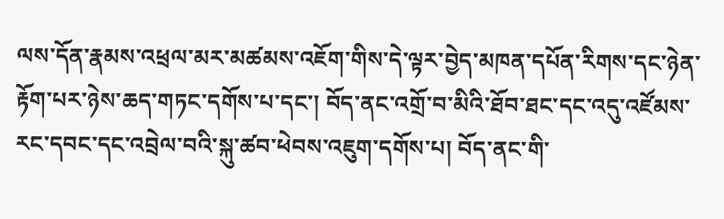ལས་དོན་རྣམས་འཕྲལ་མར་མཚམས་འཇོག་གིས་དེ་ལྟར་བྱེད་མཁན་དཔོན་རིགས་དང་ཉེན་རྟོག་པར་ཉེས་ཆད་གཏང་དགོས་པ་དང་། བོད་ནང་འགྲོ་བ་མིའི་ཐོབ་ཐང་དང་འདུ་འཛོམས་རང་དབང་དང་འབྲེལ་བའི་སྐུ་ཚབ་ཕེབས་འཇུག་དགོས་པ། བོད་ནང་གི་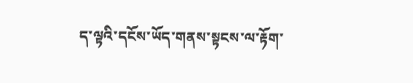ད་ལྟའི་དངོས་ཡོད་གནས་སྟངས་ལ་རྟོག་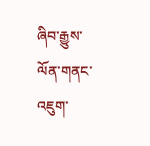ཞིབ་རྒྱུས་ལོན་གནང་འཇུག་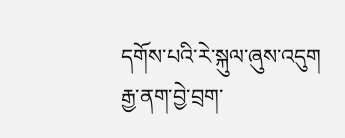དགོས་པའི་རེ་སྐུལ་ཞུས་འདུག
རྒྱ་ནག་བྱེ་བྲག་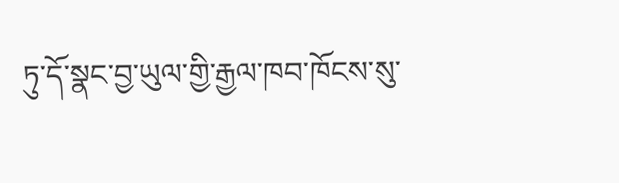ཏུ་དོ་སྣང་བྱ་ཡུལ་གྱི་རྒྱལ་ཁབ་ཁོངས་སུ་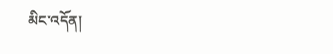མིང་འདོན།